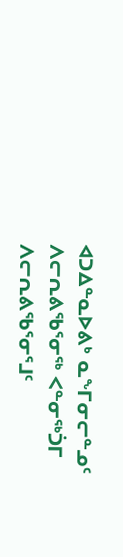ᐊᑐᐃᓐᓇᐅᕕᒃ ᓇᖕᒥᓂᓕᓐᓄᑦ
ᐱᓕᕆᕕᖃᕐᓂᖅ ᐸᓐᓂᖅᑑᒥ
ᐱᓕᕆᕕᖃᕐᓂᕐᒧᑦ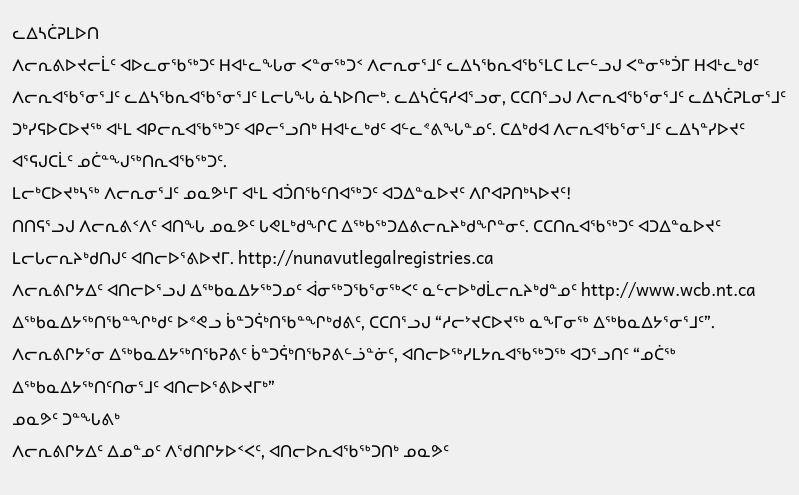ᓚᐃᓴᑖᕈᒪᐅᑎ
ᐱᓕᕆᕕᐅᔪᓕᒫᑦ ᐊᐅᓚᓂᖃᖅᑐᑦ ᕼᐊᒻᓚᖓᓂ ᐸᓐᓂᖅᑐᑉ ᐱᓕᕆᓂᕐᒧᑦ ᓚᐃᓴᖃᕆᐊᖃᕐᒪᑕ ᒪᓕᓪᓗᒍ ᐸᓐᓂᖅᑑᒥ ᕼᐊᒻᓚᒃᑯᑦ ᐱᓕᕆᐊᖃᕐᓂᕐᒧᑦ ᓚᐃᓴᖃᕆᐊᖃᕐᓂᕐᒧᑦ ᒪᓕᒐᖓ ᓈᓴᐅᑎᓕᒃ. ᓚᐃᓴᑖᕋᓱᐊᕐᓗᓂ, ᑕᑕᑎᕐᓗᒍ ᐱᓕᕆᐊᖃᕐᓂᕐᒧᑦ ᓚᐃᓴᑖᕈᒪᓂᕐᒧᑦ ᑐᒃᓯᕋᐅᑕᐅᔪᖅ ᐊᒻᒪ ᐊᑭᓕᕆᐊᖃᖅᑐᑦ ᐊᑭᓕᕐᓗᑎᒃ ᕼᐊᒻᓚᒃᑯᑦ ᐊᓪᓚᕝᕕᖓᓐᓄᑦ. ᑕᐃᒃᑯᐊ ᐱᓕᕆᐊᖃᕐᓂᕐᒧᑦ ᓚᐃᓴᓐᓯᐅᔪᑦ ᐊᕐᕋᒍᑕᒫᑦ ᓄᑖᓐᖑᖅᑎᕆᐊᖃᖅᑐᑦ.
ᒪᓕᒃᑕᐅᔪᒃᓴᖅ ᐱᓕᕆᓂᕐᒧᑦ ᓄᓇᕗᒻᒥ ᐊᒻᒪ ᐊᑑᑎᖃᑦᑎᐊᖅᑐᑦ ᐊᑐᐃᓐᓇᐅᔪᑦ ᐱᒋᐊᕈᑎᒃᓴᐅᔪᑦ!
ᑎᑎᕋᕐᓗᒍ ᐱᓕᕆᕕᑉᐱᑦ ᐊᑎᖓ ᓄᓇᕗᑦ ᒐᕙᒪᒃᑯᖏᑕ ᐃᖅᑲᖅᑐᐃᕕᓕᕆᔨᒃᑯᖏᓐᓂᑦ. ᑕᑕᑎᕆᐊᖃᖅᑐᑦ ᐊᑐᐃᓐᓇᐅᔪᑦ ᒪᓕᒐᓕᕆᔨᒃᑯᑎᒍᑦ ᐊᑎᓕᐅᕐᕕᐅᔪᒥ. http://nunavutlegalregistries.ca
ᐱᓕᕆᕕᒋᔭᐃᑦ ᐊᑎᓕᐅᕐᓗᒍ ᐃᖅᑲᓇᐃᔭᖅᑐᓄᑦ ᐋᓂᖅᑐᖃᕐᓂᖅᐸᑦ ᓇᓪᓕᐅᒃᑯᒫᓕᕆᔨᒃᑯᓐᓄᑦ http://www.wcb.nt.ca ᐃᖅᑲᓇᐃᔭᖅᑎᖃᓐᖏᒃᑯᑦ ᐅᕝᕙᓗ ᑳᓐᑐᕌᒃᑎᖃᓐᖏᒃᑯᕕᑦ, ᑕᑕᑎᕐᓗᒍ “ᓱᓕᔾᔪᑕᐅᔪᖅ ᓇᖕᒥᓂᖅ ᐃᖅᑲᓇᐃᔭᕐᓂᕐᒧᑦ”. ᐱᓕᕆᕕᒋᔭᕐᓂ ᐃᖅᑲᓇᐃᔭᖅᑎᖃᕈᕕᑦ ᑳᓐᑐᕌᒃᑎᖃᕈᕕᓪᓘᓐᓃᑦ, ᐊᑎᓕᐅᖅᓯᒪᔭᕆᐊᖃᖅᑐᖅ ᐊᑐᕐᓗᑎᑦ “ᓄᑖᖅ ᐃᖅᑲᓇᐃᔭᖅᑎᑦᑎᓂᕐᒧᑦ ᐊᑎᓕᐅᕐᕕᐅᔪᒥᒃ”
ᓄᓇᕗᑦ ᑐᓐᖓᕕᒃ
ᐱᓕᕆᕕᒋᔭᐃᑦ ᐃᓄᓐᓄᑦ ᐱᖁᑎᒋᔭᐅᑉᐸᑦ, ᐊᑎᓕᐅᕆᐊᖃᖅᑐᑎᒃ ᓄᓇᕗᑦ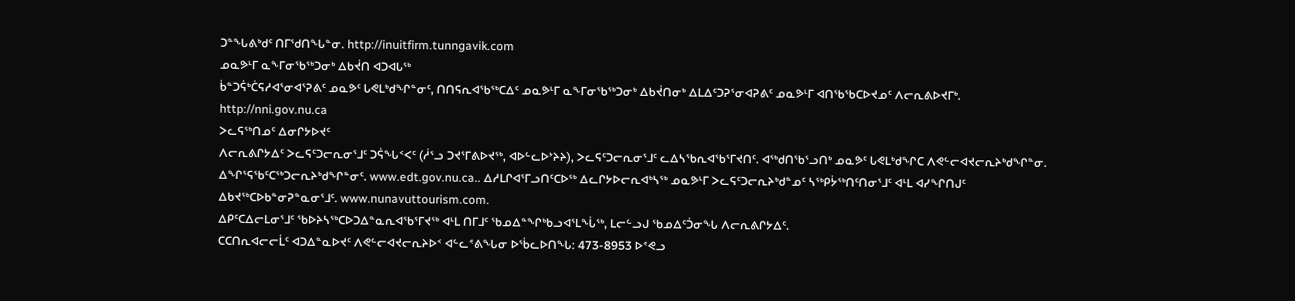ᑐᓐᖓᕕᒃᑯᑦ ᑎᒥᖁᑎᖓᓐᓂ. http://inuitfirm.tunngavik.com
ᓄᓇᕗᒻᒥ ᓇᖕᒥᓂᖃᖅᑐᓂᒃ ᐃᑲᔫᑎ ᐊᑐᐊᒐᖅ
ᑳᓐᑐᕌᒃᑖᕋᓱᐊᕐᓂᐊᕐᕈᕕᑦ ᓄᓇᕗᑦ ᒐᕙᒪᒃᑯᖏᓐᓂᑦ, ᑎᑎᕋᕆᐊᖃᖅᑕᐃᑦ ᓄᓇᕗᒻᒥ ᓇᖕᒥᓂᖃᖅᑐᓂᒃ ᐃᑲᔫᑎᓂᒃ ᐃᒪᐃᑦᑐᕈᕐᓂᐊᕈᕕᑦ ᓄᓇᕗᒻᒥ ᐊᑎᖃᖃᑕᐅᔪᓄᑦ ᐱᓕᕆᕕᐅᔪᒥᒃ. http://nni.gov.nu.ca
ᐳᓚᕋᖅᑎᓄᑦ ᐃᓂᒋᔭᐅᔪᑦ
ᐱᓕᕆᕕᒋᔭᐃᑦ ᐳᓚᕋᑦᑐᓕᕆᓂᕐᒧᑦ ᑐᕌᖓᑉᐸᑦ (ᓲᕐᓗ ᑐᔪᕐᒥᕕᐅᔪᖅ, ᐊᐅᓪᓚᐅᔾᔨᔨ), ᐳᓚᕋᑦᑐᓕᕆᓂᕐᒧᑦ ᓚᐃᓴᖃᕆᐊᖃᕐᒥᔪᑎᑦ. ᐊᖅᑯᑎᖃᕐᓗᑎᒃ ᓄᓇᕗᑦ ᒐᕙᒪᒃᑯᖏᑕ ᐱᕙᓪᓕᐊᔪᓕᕆᔨᒃᑯᖏᓐᓂ. ᐃᖏᕐᕋᖃᑦᑕᖅᑐᓕᕆᔨᒃᑯᖏᓐᓂᑦ. www.edt.gov.nu.ca.. ᐃᓱᒪᒋᐊᕐᒥᓗᑎᑦᑕᐅᖅ ᐃᓚᒋᔭᐅᓕᕆᐊᒃᓴᖅ ᓄᓇᕗᒻᒥ ᐳᓚᕋᑦᑐᓕᕆᔨᒃᑯᓐᓄᑦ ᓴᖅᑭᔮᖅᑎᑦᑎᓂᕐᒧᑦ ᐊᒻᒪ ᐊᓯᖏᑎᒍᑦ ᐃᑲᔪᖅᑕᐅᑲᓐᓂᕈᓐᓇᓂᕐᒧᑦ. www.nunavuttourism.com.
ᐃᑭᑦᑕᐃᓕᒪᓂᕐᒧᑦ ᖃᐅᔨᓴᖅᑕᐅᑐᐃᓐᓇᕆᐊᖃᕐᒥᔪᖅ ᐊᒻᒪ ᑎᒥᒧᑦ ᖃᓄᐃᓐᖏᒃᑲᓗᐊᕐᒪᖔᖅ, ᒪᓕᓪᓗᒍ ᖃᓄᐃᑦᑑᓂᖓ ᐱᓕᕆᕕᒋᔭᐃᑦ.
ᑕᑕᑎᕆᐊᓕᓕᒫᑦ ᐊᑐᐃᓐᓇᐅᔪᑦ ᐱᕙᓪᓕᐊᔪᓕᕆᔨᐅᑉ ᐊᓪᓚᕝᕕᖓᓂ ᐅᖄᓚᐅᑎᖓ: 473-8953 ᐅᕝᕙᓗ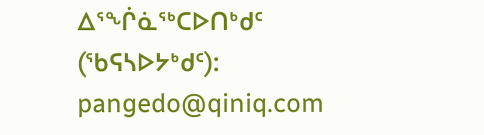ᐃᕐᖐᓈᖅᑕᐅᑎᒃᑯᑦ (ᖃᕋᓴᐅᔭᒃᑯᑦ): pangedo@qiniq.com